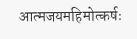आत्मजयमहिमोत्कर्षः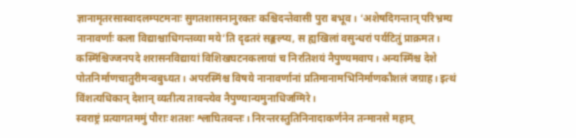ज्ञानामृतरसास्वादलम्पटमनाः सुगतशासनानुरक्तः कश्चिदन्तेवासी पुरा बभूव। ‘अशेषदिगन्तान् परिभ्रम्य नानावर्णाः कला विद्याश्चाधिगन्तव्या मये’ति दृढतरं सङ्कल्प्य, स ह्यखिलां वसुन्धरां पर्यटितुं प्राक्रमत।
कस्मिंश्चिज्जनपदे शरासनविद्यायां विशिखघटनकलायां च निरतिशयं नैपुण्यमवाप। अन्यस्मिंश्च देशे पोतनिर्माणचातुरीमन्वबुध्यत। अपरस्मिंश्च विषये नानावर्णानां प्रतिमानामभिनिर्माणकौशलं जग्राह। इत्थं विंशत्यधिकान् देशान् व्यतीत्य तावन्त्येव नैपुण्यान्यमुनाधिजग्मिरे।
स्वराष्ट्रं प्रत्यागतममुं पौराः शतशः श्लाघितवन्तः। निरन्तरस्तुतिनिनादाकर्णनेन तन्मानसे महान्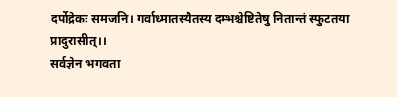दर्पोद्रेकः समजनि। गर्वाध्मातस्यैतस्य दम्भश्चेष्टितेषु नितान्तं स्फुटतया प्रादुरासीत्।।
सर्वज्ञेन भगवता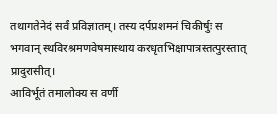तथागतेनेदं सर्वं प्रविज्ञातम्। तस्य दर्पप्रशमनं चिकीर्षुः स भगवान् स्थविरश्रमणवेषमास्थाय करधृतभिक्षापात्रस्तत्पुरस्तात् प्रादुरासीत्।
आविर्भूतं तमालोक्य स वर्णी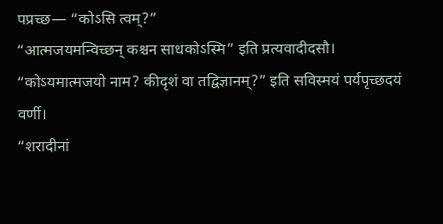पप्रच्छ— “कोऽसि त्वम्?”
“आत्मजयमन्विच्छन् कश्चन साधकोऽस्मि” इति प्रत्यवादीदसौ।
“कोऽयमात्मजयो नाम? कीदृशं वा तद्विज्ञानम्?” इति सविस्मयं पर्यपृच्छदयं वर्णी।
“शरादीनां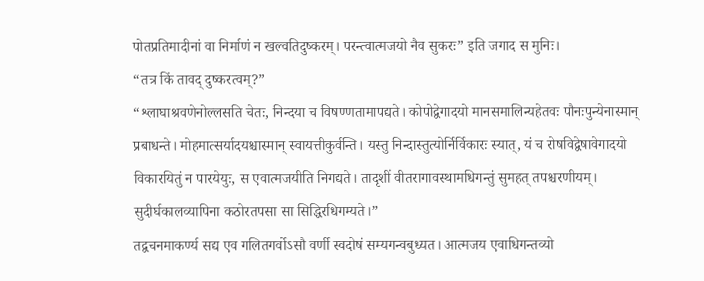पोतप्रतिमादीनां वा निर्माणं न खल्वतिदुष्करम्। परन्त्वात्मजयो नैव सुकरः” इति जगाद स मुनिः।
“तत्र किं तावद् दुष्करत्वम्?”
“श्लाघाश्रवणेनोल्लसति चेतः, निन्दया च विषण्णतामापद्यते। कोपोद्वेगादयो मानसमालिन्यहेतवः पौनःपुन्येनास्मान् प्रबाधन्ते। मोहमात्सर्यादयश्चास्मान् स्वायत्तीकुर्वन्ति। यस्तु निन्दास्तुत्योर्निर्विकारः स्यात्, यं च रोषविद्वेषावेगादयो विकारयितुं न पारयेयुः, स एवात्मजयीति निगद्यते। तादृशीं वीतरागावस्थामधिगन्तुं सुमहत् तपश्चरणीयम्। सुदीर्घकालव्यापिना कठोरतपसा सा सिद्धिरधिगम्यते।”
तद्वचनमाकर्ण्य सद्य एव गलितगर्वोऽसौ वर्णी स्वदोषं सम्यगन्वबुध्यत। आत्मजय एवाधिगन्तव्यो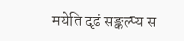मयेति दृढं सङ्कल्प्य स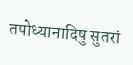तपोध्यानादिषु सुतरां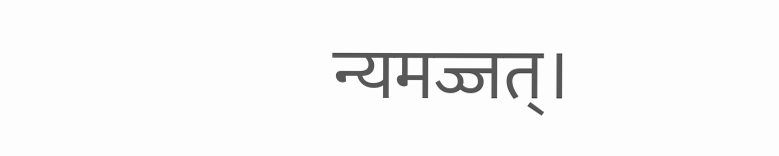न्यमज्जत्।